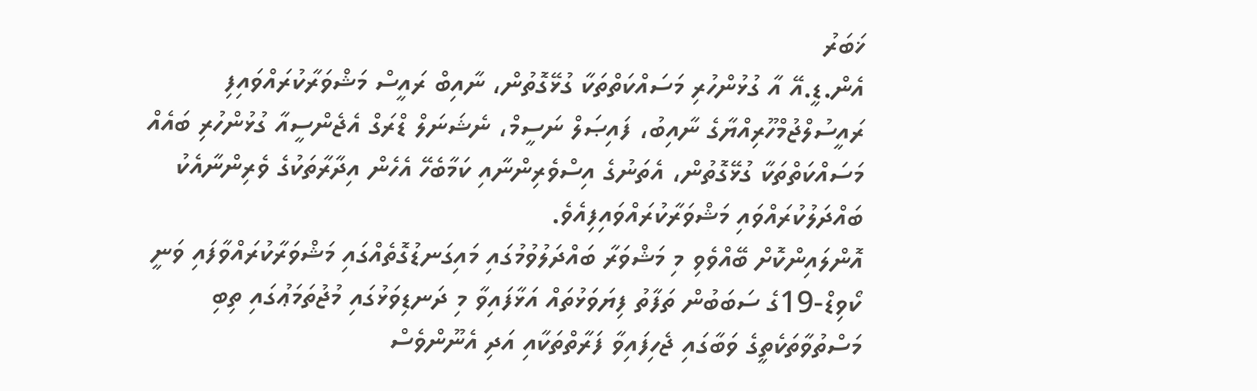ޚަބަރު
އެން.ޑީ.އޭ އާ ގުޅުންހުރި މަސައްކަތްތަކާ ގުޅޭގޮތުން، ނާއިބް ރައީސް މަޝްވަރާކުރައްވައިފި
ރައީސުލްޖުމްހޫރިއްޔާގެ ނާއިބު، ފައިޞަލް ނަސީމް، ނެޝަނަލް ޑްރަގް އެޖެންސީއާ ގުޅުންހުރި ބައެއް މަސައްކަތްތަކާ ގުޅޭގޮތުން، އެތަނުގެ އިސްވެރިންނާއި ކަމާބެހޭ އެހެން އިދާރާތަކުގެ ވެރިންނާއެކު ބައްދަލުކުރައްވައި މަޝްވަރާކުރައްވައިފިއެވެ.
އޮންލައިންކޮށް ބޭއްވެވި މި މަޝްވަރާ ބައްދަލުވުމުގައި މައިގަނޑުގޮތެއްގައި މަޝްވަރާކުރައްވާފައި ވަނީ ކޯވިޑް-19ގެ ސަބަބުން ތަފާތު ފިޔަވަޅުތައް އަޅާފައިވާ މި ދަނޑިވަޅުގައި މުޖުތަމަޢުގައި ތިބި މަސްތުވާތަކެތީގެ ވަބާގައި ޖެހިފައިވާ ފަރާތްތަކާއި އަދި އެނޫންވެސް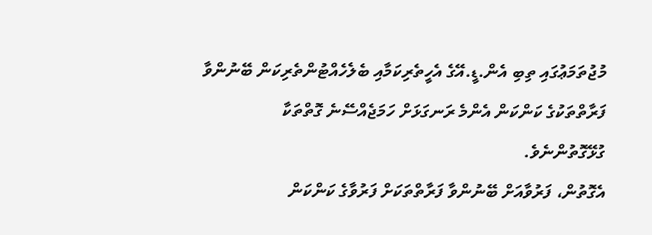މުޖުތަމަޢުގައި ތިބި އެން.ޑީ.އޭގެ އެހީތެރިކަމާއި ބެލެހެއްޓުންތެރިކަން ބޭނުންވާ ފަރާތްތަކުގެ ކަންކަން އެންމެ ރަނގަޅަށް ހަމަޖެއްސޭނެ ގޮތްތަކާ ގުޅޭގޮތުންނެވެ.
އެގޮތުން، ފަރުވާއަށް ބޭނުންވާ ފަރާތްތަކަށް ފަރުވާގެ ކަންކަން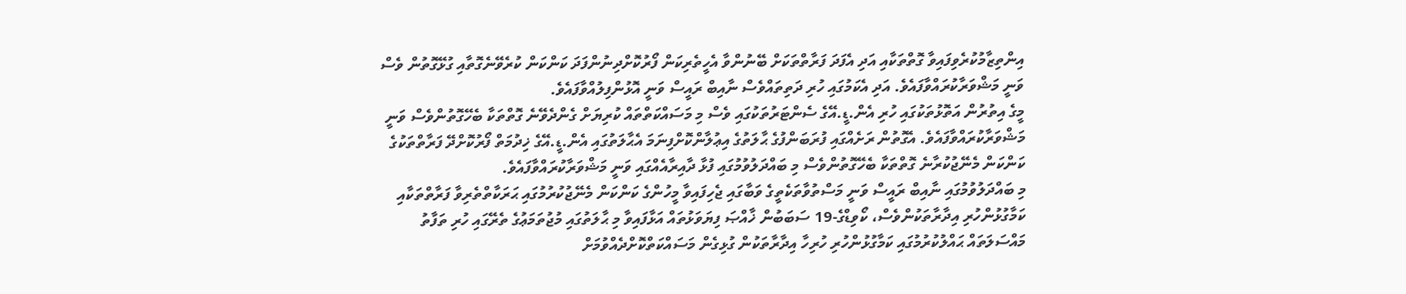އިންތިޒާމުކުރެވިފައިވާ ގޮތްތަކާއި އަދި އެފަދަ ފަރާތްތަކަށް ބޭނުންވާ އެހީތެރިކަން ފޯރުކޮށްދިނުންފަދަ ކަންކަން ކުރެވޭނެގޮތާއި ގުޅޭގޮތުން ވެސް ވަނީ މަޝްވަރާކުރައްވާފައެވެ. އަދި އެކަމުގައި ހުރި ދަތިތައްވެސް ނާއިބް ރައީސް ވަނީ އޮޅުންފިލުއްވާފައެވެ.
މީގެ އިތުރުން އަތޮޅުތަކުގައި ހުރި އެން.ޑީ.އޭގެ ސެންޓަރުތަކުގައި ވެސް މި މަސައްކަތްތައް ކުރިޔަށް ގެންދެވޭނެ ގޮތްތަކާ ބެހޭގޮތުންވެސް ވަނީ މަޝްވަރާކުރައްވާފައެވެ. އެގޮތުން ރަށެއްގައި ފުރަބަންފުގެ ޙާލަތުގެ އިޢުލާންކޮށްފިނަމަ އެޙާލަތުގައި އެން.ޑީ.އޭގެ ޚިދުމަތް ފޯރުކޮށްދޭ ފަރާތްތަކުގެ ކަންކަން މެނޭޖުކުރާނެ ގޮތްތަކާ ބެހޭގޮތުންވެސް މި ބައްދަލުވުމުގައި ފުޅާ ދާއިރާއެއްގައި ވަނީ މަޝްވަރާކުރައްވާފައެވެ.
މި ބައްދަލުވުމުގައި ނާއިބް ރައީސް ވަނީ މަސްތުވާތަކެތީގެ ވަބާގައި ޖެހިފައިވާ މީހުންގެ ކަންކަން މެނޭޖުކުރުމުގައި ޙަރަކާތްތެރިވާ ފަރާތްތަކާއި ކަމާގުޅުންހުރި އިދާރާތަކުންވެސް، ކޯވިޑްގެ-19 ސަބަބުން ޚާއްޞަ ފިޔަވަޅުތައް އަޅާފައިވާ މި ޙާލަތުގައި މުޖުތަމަޢުގެ ތެރޭގައި ހުރި ތަފާތު މައްސަލަތައް ޙައްލުކުރުމުގައި ކަމާގުޅުންހުރި ހުރިހާ އިދާރާތަކުން ގުޅިގެން މަސައްކަތްކޮށްދެއްވުމަށް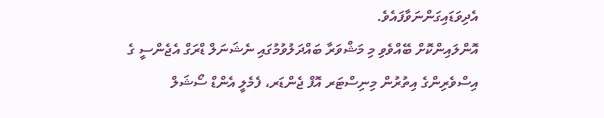އެދިވަޑައިގަންނަވާފައެވެ.
އޮންލައިންކޮށް ބޭއްވެވި މި މަޝްވަރާ ބައްދަލުވުމުގައި ނެޝަނަލް ޑްރަގް އެޖެންސީ ގެ އިސްވެރިންގެ އިތުރުން މިނިސްޓަރ އޮފް ޖެންޑަރ، ފެމެލީ އެންޑް ސޯޝަލް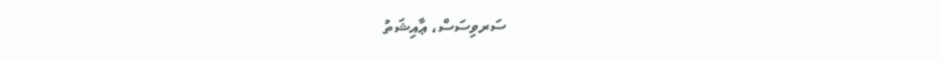ސަރވިސަސް، ޢާއިޝަތު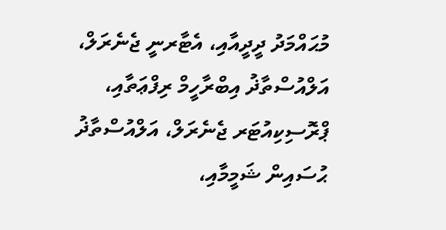މުޙައްމަދު ދީދީއާއި، އެޓާރނީ ޖެނެރަލް، އަލްއުސްތާޛު އިބްރާހީމް ރިފްޢަތާއި، ޕްރޮސިކިއުޓަރ ޖެނެރަލް، އަލްއުސްތާޛު ޙުސައިން ޝަމީމާއި،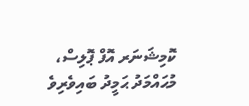ކޮމިޝަނަރ އޮފް ޕޮލިސް، މުޙައްމަދު ޙަމީދު ބައިވެރިވެ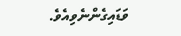ވަޑައިގެންނެވިއެވެ.